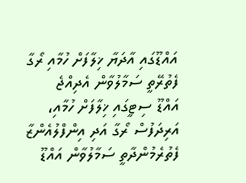އައްޑޫގައި އާދަޔާ ޚިލާފަށް ހުމާއި ރޯގާ ފެތުރޭތީ ސަމާލުވާން އެދިއްޖެ
އައްޑޫ ސިޓީގައި ޚިލާފަށް ހުމާއި، އަރިދަފުސް ރޯގާ އަދި އިންފްލުއެންޒާ ފެތުރެމުންދާތީ ސަމާލުވާން އައްޑޫ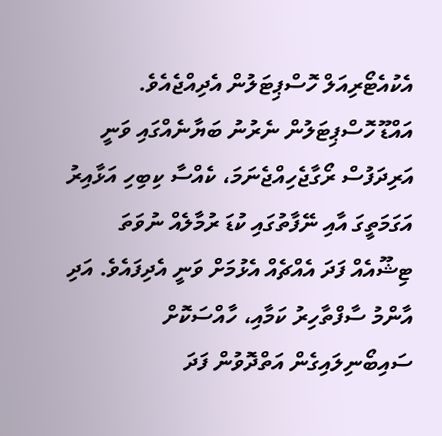އެކުއެޓޯރިއަލް ހޮސްޕިޓަލުން އެދިއްޖެއެވެ.
އައްޑޫ ހޮސްޕިޓަލުން ނެރުނު ބަޔާނެއްގައި ވަނީ އަރިދަފުސް ރޯގާޖެހިއްޖެނަމަ، ކެއްސާ ކިބިހި އަޅާއިރު އަގަމަތީގަ އާއި ނޭފާތުގައި ކުޑަ ރުމާލެއް ނުވަތަ ޓިޝޫއެއް ފަދަ އެއްޗެއް އެޅުމަށް ވަނީ އެދިފައެވެ. އަދި އާންމު ސާފްތާހިރު ކަމާއި، ހާއްސަކޮށް ސައިބޯނިލައިގެން އަތްދޮވުން ފަދަ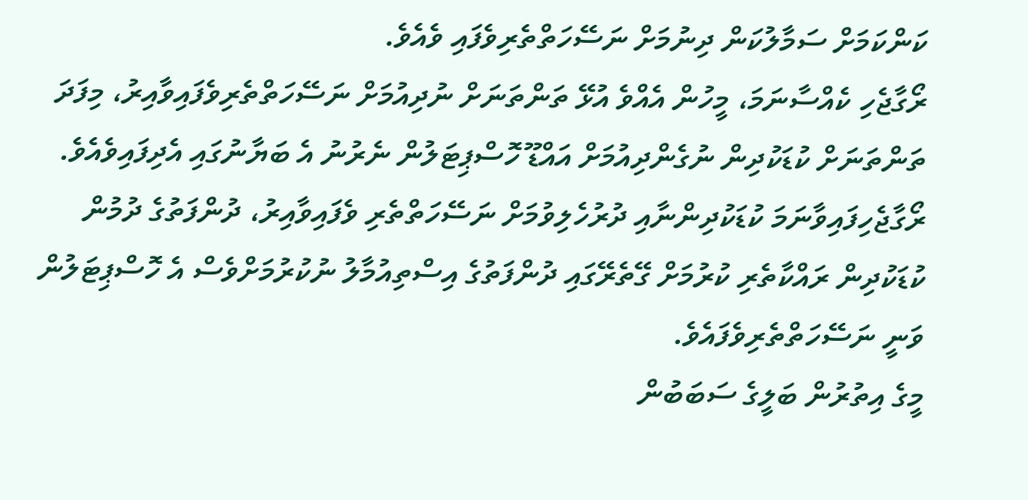ކަންކަމަށް ސަމާލުކަން ދިނުމަށް ނަސޭހަތްތެރިވެފައި ވެއެވެ.
ރޯގާޖެހި ކެއްސާނަމަ، މީހުން އެއްވެ އުޅޭ ތަންތަނަށް ނުދިއުމަށް ނަސޭހަތްތެރިވެފައިވާއިރު، މިފަދަ ތަންތަނަށް ކުޑަކުދިން ނުގެންދިއުމަށް އައްޑޫ ހޮސްޕިޓަލުން ނެރުނު އެ ބަޔާނުގައި އެދިފައިވެއެވެ.
ރޯގާޖެހިފައިވާނަމަ ކުޑަކުދިންނާއި ދުރުހެލިވުމަށް ނަސޭހަތްތެރި ވެފައިވާއިރު، ދުންފަތުގެ ދުމުން ކުޑަކުދިން ރައްކާތެރި ކުރުމަށް ގޭތެރޭގައި ދުންފަތުގެ އިސްތިއުމާލު ނުކުރުމަށްވެސް އެ ހޮސްޕިޓަލުން ވަނީ ނަސޭހަތްތެރިވެފައެވެ.
މީގެ އިތުރުން ބަލީގެ ސަބަބުން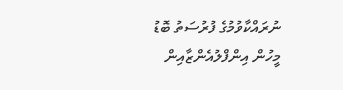ނުރައްކާވުމުގެ ފުރުސަތު ބޮޑު މީހުން އިންފްލުއެންޒާއިން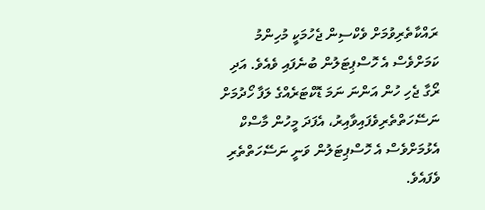ރައްކާތެރިވުމަށް ވެކްސިން ޖެހުމަކީ މުހިންމު ކަމަށްވެސް އެ ހޮސްޕިޓަލުން ބުނެފައި ވެއެވެ. އަދި ރޯގާ ޖެހި ހުން އަންނަ ނަމަ ޑޮކްޓަރެއްގެ ލަފާ ހޯދުމަށް ނަސޭހަތްތެރިވެފައިވާއިރު، އެފަދަ މީހުން މާސްކް އެޅުމަށްވެސް އެ ހޮސްޕިޓަލުން ވަނީ ނަސޭހަތްތެރި ވެފައެވެ.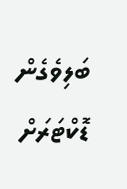ބަލިވެގެން ޑޮކްޓަރަށް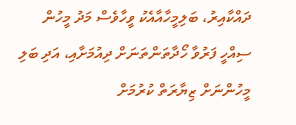ދައްކާއިރު، ބަލިމީހާއާއެކު ވީހާވެސް މަދު މީހުން ސިއްހީ ފަރުވާ ހޯދާތަންތަނަށް ދިއުމަށާއި، އަދި ބަލި މީހުންނަށް ޒިޔާރަތް ކުރުމަށް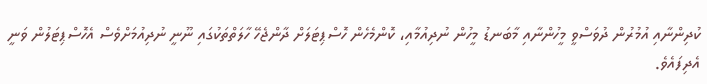ކުދިންނާއި އުމުރުން ދުވަސްވީ މީހުންނާއި މާބަނޑު މީހުން ނުދިއުމާއި، ކޮންމެހެން ހޮސްޕިޓަލަށް ދާންޖެހޭ ހާލަތްތަކުގައި ނޫނީ ނުދިއުމަށްވެސް އެހޮސްޕިޓަލުން ވަނީ އެދިފައެވެ.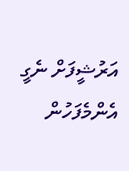އަރުޝީފަށް ނެގީ
އެންމެފަހުން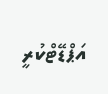އަޕްޑޭޓްކުރީ